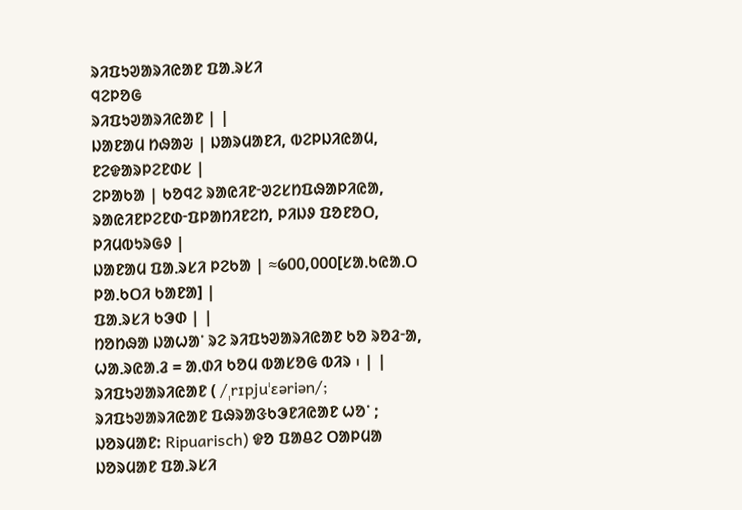ᱨᱤᱯᱩᱣᱟᱨᱤᱭᱟᱱ ᱯᱟᱹᱨᱥᱤ
ᱧᱮᱞᱚᱜ
ᱨᱤᱯᱩᱣᱟᱨᱤᱭᱟᱱ | |
ᱡᱟᱱᱟᱢ ᱴᱷᱟᱶ | ᱡᱟᱨᱢᱟᱱᱤ, ᱵᱮᱞᱡᱤᱭᱟᱢ, ᱱᱮᱫᱟᱨᱞᱮᱱᱰᱥ |
ᱮᱞᱟᱠᱟ | ᱠᱚᱧᱮ ᱨᱟᱭᱤᱱᱼᱣᱮᱥᱴᱯᱷᱟᱞᱤᱭᱟ, ᱨᱟᱭᱤᱱᱞᱮᱱᱰᱼᱯᱞᱟᱴᱤᱱᱮᱴ, ᱞᱤᱡᱽ ᱯᱚᱱᱚᱛ, ᱞᱤᱢᱵᱩᱨᱜᱽ |
ᱡᱟᱱᱟᱢ ᱯᱟᱹᱨᱥᱤ ᱞᱮᱠᱟ | ≈᱙᱐᱐,᱐᱐᱐[ᱥᱟᱹᱠᱭᱟᱹᱛ ᱞᱟᱹᱠᱛᱤ ᱠᱟᱱᱟ] |
ᱯᱟᱹᱨᱥᱤ ᱠᱳᱰ | |
ᱴᱚᱴᱷᱟ ᱡᱟᱦᱟᱸ ᱨᱮ ᱨᱤᱯᱩᱣᱟᱨᱤᱭᱟᱱ ᱠᱚ ᱨᱚᱲᱼᱟ, ᱦᱟᱹᱨᱭᱟᱹᱲ = ᱟᱹᱰᱤ ᱠᱚᱢ ᱵᱟᱥᱚᱜ ᱵᱤᱨ ᱾ | |
ᱨᱤᱯᱩᱣᱟᱨᱤᱭᱟᱱ ( /ˌrɪpjuˈɛəriən/; ᱨᱤᱯᱩᱣᱟᱨᱤᱭᱟᱱ ᱯᱷᱨᱟᱝᱠᱳᱱᱤᱭᱟᱱ ᱦᱚᱸ ; ᱡᱚᱨᱢᱟᱱ: Ripuarisch) ᱫᱚ ᱯᱟᱪᱮ ᱛᱟᱞᱢᱟ ᱡᱚᱨᱢᱟᱱ ᱯᱟᱹᱨᱥᱤ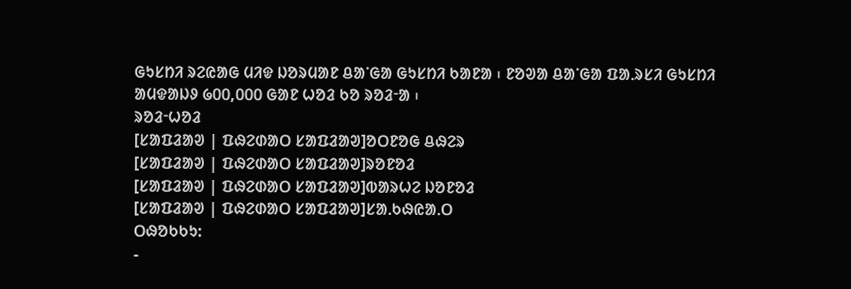ᱜᱩᱥᱴᱤ ᱨᱮᱭᱟᱜ ᱢᱤᱫ ᱡᱚᱨᱢᱟᱱ ᱪᱟᱸᱜᱟ ᱜᱩᱥᱴᱤ ᱠᱟᱱᱟ ᱾ ᱱᱚᱣᱟ ᱪᱟᱸᱜᱟ ᱯᱟᱹᱨᱥᱤ ᱜᱩᱥᱴᱤ ᱟᱢᱫᱟᱡᱽ ᱙᱐᱐,᱐᱐᱐ ᱜᱟᱱ ᱦᱚᱲ ᱠᱚ ᱨᱚᱲᱼᱟ ᱾
ᱨᱚᱲᱼᱦᱚᱲ
[ᱥᱟᱯᱲᱟᱣ | ᱯᱷᱮᱰᱟᱛ ᱥᱟᱯᱲᱟᱣ]ᱚᱛᱱᱚᱜ ᱪᱷᱮᱨ
[ᱥᱟᱯᱲᱟᱣ | ᱯᱷᱮᱰᱟᱛ ᱥᱟᱯᱲᱟᱣ]ᱨᱚᱱᱚᱲ
[ᱥᱟᱯᱲᱟᱣ | ᱯᱷᱮᱰᱟᱛ ᱥᱟᱯᱲᱟᱣ]ᱵᱟᱨᱦᱮ ᱡᱚᱱᱚᱲ
[ᱥᱟᱯᱲᱟᱣ | ᱯᱷᱮᱰᱟᱛ ᱥᱟᱯᱲᱟᱣ]ᱥᱟᱹᱠᱷᱭᱟᱹᱛ
ᱛᱷᱚᱠᱠᱩ:
-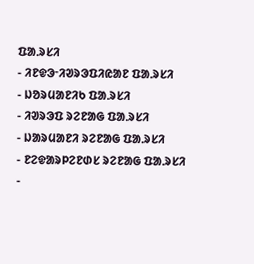ᱯᱟᱹᱨᱥᱤ
- ᱤᱱᱫᱳᱼᱤᱣᱨᱳᱯᱤᱭᱟᱱ ᱯᱟᱹᱨᱥᱤ
- ᱡᱚᱨᱢᱟᱱᱤᱠ ᱯᱟᱹᱨᱥᱤ
- ᱤᱣᱨᱳᱯ ᱨᱮᱱᱟᱜ ᱯᱟᱹᱨᱥᱤ
- ᱡᱟᱨᱢᱟᱱᱤ ᱨᱮᱱᱟᱜ ᱯᱟᱹᱨᱥᱤ
- ᱱᱮᱫᱟᱨᱞᱮᱱᱰᱥ ᱨᱮᱱᱟᱜ ᱯᱟᱹᱨᱥᱤ
-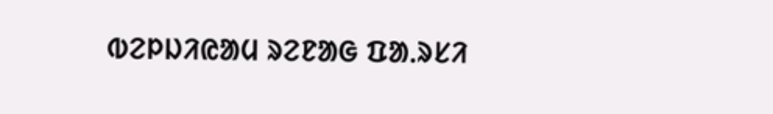ᱵᱮᱞᱡᱤᱭᱟᱢ ᱨᱮᱱᱟᱜ ᱯᱟᱹᱨᱥᱤ